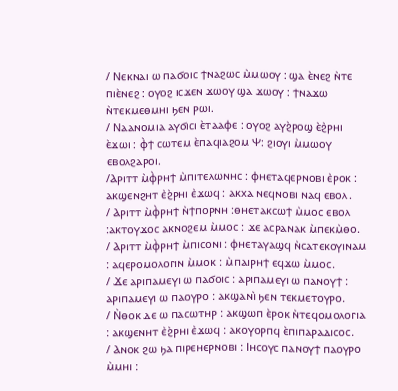/ Ⲛⲉⲕⲛⲁⲓ ⲱ ⲡⲁϭⲟⲓⲥ ϯⲛⲁϩⲱⲥ ⲙ̀ⲙⲱⲟⲩ : ϣⲁ ⲉ̀ⲛⲉϩ ⲛ̀ⲧⲉ ⲡⲓⲉ̀ⲛⲉϩ : ⲟⲩⲟϩ ⲓⲥϫⲉⲛ ϫⲱⲟⲩ ϣⲁ ϫⲱⲟⲩ : ϯⲛⲁϫⲱ ⲛ̀ⲧⲉⲕⲙⲉⲑⲙⲏⲓ ϧⲉⲛ ⲣⲱⲓ.
/ Ⲛⲁⲁⲛⲟⲙⲓⲁ ⲁⲩϭⲓⲥⲓ ⲉ̀ⲧⲁⲁⲫⲉ : ⲟⲩⲟϩ ⲁⲩϩ̀ⲣⲟϣ ⲉ̀ϩ̀ⲣⲏⲓ ⲉ̀ϫⲱⲓ : ⲫ̀ϯ ⲥⲱⲧⲉⲙ ⲉ̀ⲡⲁϥⲓⲁϩⲟⲙ Ⲯ: ϩⲓⲟⲩⲓ ⲙ̀ⲙⲱⲟⲩ ⲉⲃⲟⲗϩⲁⲣⲟⲓ.
/Ⲁⲣⲓⲧⲧ ⲙ̀ⲫ̀ⲣⲏϯ ⲙ̀ⲡⲓⲧⲉⲗⲱⲛⲏⲥ : ⲫⲏⲉⲧⲁϥⲉⲣⲛⲟⲃⲓ ⲉ̀ⲣⲟⲕ : ⲁⲕϣⲉⲛϩⲏⲧ ⲉ̀ϩ̀ⲣⲏⲓ ⲉ̀ϫⲱϥ : ⲁⲕⲭⲁ ⲛⲉϥⲛⲟⲃⲓ ⲛⲁϥ ⲉⲃⲟⲗ.
/ Ⲁⲣⲓⲧⲧ ⲙ̀ⲫ̀ⲣⲏϯ ⲛ̀ϯⲡⲟⲣⲛⲏ :ⲑⲏⲉⲧⲁⲕⲥⲱϯ ⲙ̀ⲙⲟⲥ ⲉⲃⲟⲗ :ⲁⲕⲧⲟⲩϫⲟⲥ ⲁⲕⲛⲟϩⲉⲙ ⲙ̀ⲙⲟⲥ : ϫⲉ ⲁⲥⲣⲁⲛⲁⲕ ⲙ̀ⲡⲉⲕⲙ̀ⲑⲟ.
/ Ⲁⲣⲓⲧⲧ ⲙ̀ⲫ̀ⲣⲏϯ ⲙ̀ⲡⲓⲥⲟⲛⲓ : ⲫⲏⲉⲧⲁⲩⲁϣϥ ⲛ̀ⲥⲁⲧⲉⲕⲟⲩⲓⲛⲁⲙ : ⲁϥⲉⲣⲟⲙⲟⲗⲟⲅⲓⲛ ⲙ̀ⲙⲟⲕ : ⲙ̀ⲡⲁⲓⲣⲏϯ ⲉϥϫⲱ ⲙ̀ⲙⲟⲥ.
/ Ϫⲉ ⲁⲣⲓⲡⲁⲙⲉⲩⲓ ⲱ ⲡⲁϭⲟⲓⲥ : ⲁⲣⲓⲡⲁⲙⲉⲩⲓ ⲱ ⲡⲁⲛⲟⲩϯ : ⲁⲣⲓⲡⲁⲙⲉⲩⲓ ⲱ ⲡⲁⲟⲩⲣⲟ : ⲁⲕϣⲁⲛⲓ̀ ϧⲉⲛ ⲧⲉⲕⲙⲉⲧⲟⲩⲣⲟ.
/ Ⲛ̀ⲑⲟⲕ ⲇⲉ ⲱ ⲡⲁⲥⲱⲧⲏⲣ : ⲁⲕϣⲱⲡ ⲉ̀ⲣⲟⲕ ⲛ̀ⲧⲉϥⲟⲙⲟⲗⲟⲅⲓⲁ : ⲁⲕϣⲉⲛⲏⲧ ⲉ̀ϩ̀ⲣⲏⲓ ⲉ̀ϫⲱϥ : ⲁⲕⲟⲩⲟⲣⲡϥ ⲉ̀ⲡⲓⲡⲁⲣⲁⲇⲓⲥⲟⲥ.
/ Ⲁⲛⲟⲕ ϩⲱ ϧⲁ ⲡⲓⲣⲉⲏⲉⲣⲛⲟⲃⲓ : Ⲓⲏⲥⲟⲩⲥ ⲡⲁⲛⲟⲩϯ ⲡⲁⲟⲩⲣⲟ ⲙ̀ⲙⲏⲓ :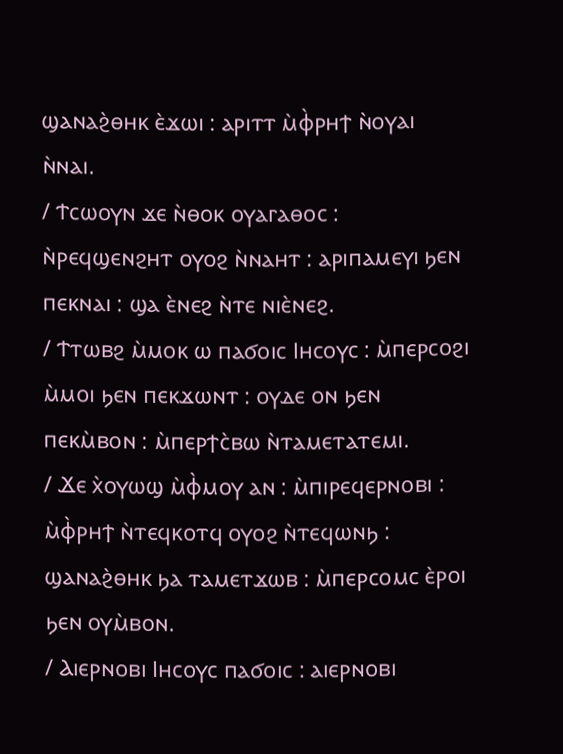ϣⲁⲛⲁϩ̀ⲑⲏⲕ ⲉ̀ϫⲱⲓ : ⲁⲣⲓⲧⲧ ⲙ̀ⲫ̀ⲣⲏϯ ⲛ̀ⲟⲩⲁⲓ ⲛ̀ⲛⲁⲓ.
/ Ϯⲥⲱⲟⲩⲛ ϫⲉ ⲛ̀ⲑⲟⲕ ⲟⲩⲁⲅⲁⲑⲟⲥ : ⲛ̀ⲣⲉϥϣⲉⲛϩⲏⲧ ⲟⲩⲟϩ ⲛ̀ⲛⲁⲏⲧ : ⲁⲣⲓⲡⲁⲙⲉⲩⲓ ϧⲉⲛ ⲡⲉⲕⲛⲁⲓ : ϣⲁ ⲉ̀ⲛⲉϩ ⲛ̀ⲧⲉ ⲛⲓⲉ̀ⲛⲉϩ.
/ Ϯⲧⲱⲃϩ ⲙ̀ⲙⲟⲕ ⲱ ⲡⲁϭⲟⲓⲥ Ⲓⲏⲥⲟⲩⲥ : ⲙ̀ⲡⲉⲣⲥⲟϩⲓ ⲙ̀ⲙⲟⲓ ϧⲉⲛ ⲡⲉⲕϫⲱⲛⲧ : ⲟⲩⲇⲉ ⲟⲛ ϧⲉⲛ ⲡⲉⲕⲙ̀ⲃⲟⲛ : ⲙ̀ⲡⲉⲣϯⲥ̀ⲃⲱ ⲛ̀ⲧⲁⲙⲉⲧⲁⲧⲉⲙⲓ.
/ Ϫⲉ ⲭ̀ⲟⲩⲱϣ ⲙ̀ⲫ̀ⲙⲟⲩ ⲁⲛ : ⲙ̀ⲡⲓⲣⲉϥⲉⲣⲛⲟⲃⲓ : ⲙ̀ⲫ̀ⲣⲏϯ ⲛ̀ⲧⲉϥⲕⲟⲧϥ ⲟⲩⲟϩ ⲛ̀ⲧⲉϥⲱⲛϧ : ϣⲁⲛⲁϩ̀ⲑⲏⲕ ϧⲁ ⲧⲁⲙⲉⲧϫⲱⲃ : ⲙ̀ⲡⲉⲣⲥⲟⲙⲥ ⲉ̀ⲣⲟⲓ ϧⲉⲛ ⲟⲩⲙ̀ⲃⲟⲛ.
/ Ⲁⲓⲉⲣⲛⲟⲃⲓ Ⲓⲏⲥⲟⲩⲥ ⲡⲁϭⲟⲓⲥ : ⲁⲓⲉⲣⲛⲟⲃⲓ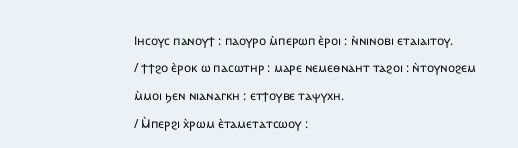Ⲓⲏⲥⲟⲩⲥ ⲡⲁⲛⲟⲩϯ : ⲡⲁⲟⲩⲣⲟ ⲙ̀ⲡⲉⲣⲱⲡ ⲉ̀ⲣⲟⲓ : ⲛ̀ⲛⲓⲛⲟⲃⲓ ⲉⲧⲁⲓⲁⲓⲧⲟⲩ.
/ ϯϯϩⲟ ⲉ̀ⲣⲟⲕ ⲱ ⲡⲁⲥⲱⲧⲏⲣ : ⲙⲁⲣⲉ ⲛⲉⲙⲉⲑⲛⲁⲏⲧ ⲧⲁϩⲟⲓ : ⲛ̀ⲧⲟⲩⲛⲟϩⲉⲙ ⲙ̀ⲙⲟⲓ ϧⲉⲛ ⲛⲓⲁⲛⲁⲅⲕⲏ : ⲉⲧϯⲟⲩⲃⲉ ⲧⲁⲯⲩⲭⲏ.
/ Ⲙ̀ⲡⲉⲣϩⲓ ⲭ̀ⲣⲱⲙ ⲉ̀ⲧⲁⲙⲉⲧⲁⲧⲥⲱⲟⲩ :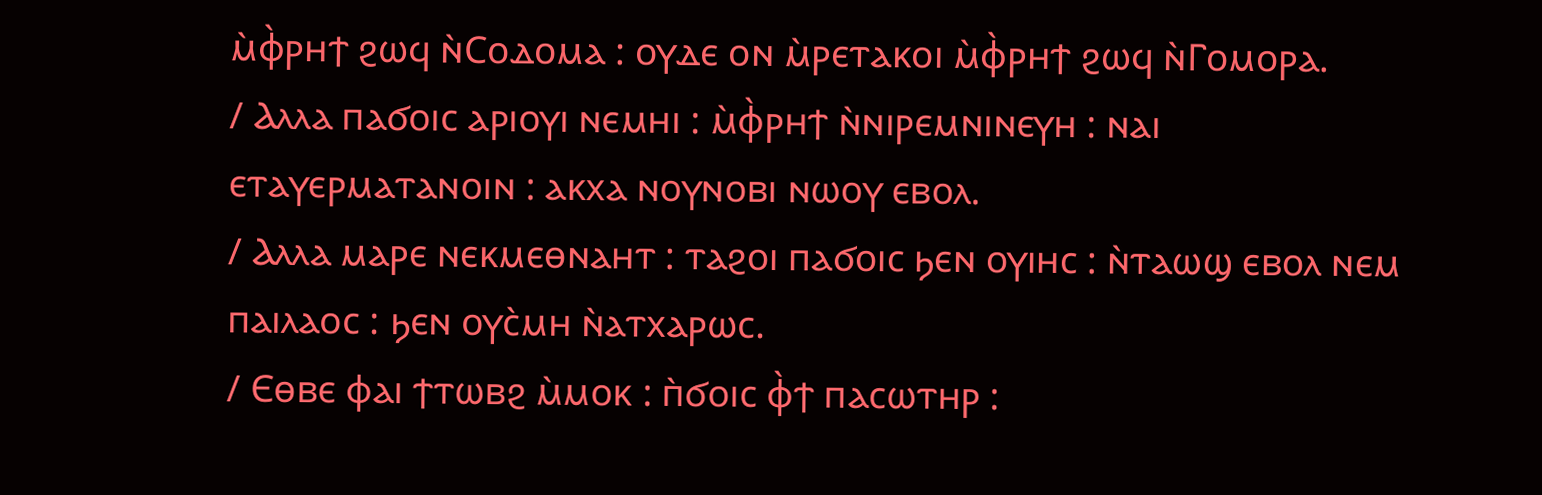ⲙ̀ⲫ̀ⲣⲏϯ ϩⲱϥ ⲛ̀Ⲥⲟⲇⲟⲙⲁ : ⲟⲩⲇⲉ ⲟⲛ ⲙ̀ⲣⲉⲧⲁⲕⲟⲓ ⲙ̀ⲫ̀ⲣⲏϯ ϩⲱϥ ⲛ̀Ⲅⲟⲙⲟⲣⲁ.
/ Ⲁⲗⲗⲁ ⲡⲁϭⲟⲓⲥ ⲁⲣⲓⲟⲩⲓ ⲛⲉⲙⲏⲓ : ⲙ̀ⲫ̀ⲣⲏϯ ⲛ̀ⲛⲓⲣⲉⲙⲛⲓⲛⲉⲩⲏ : ⲛⲁⲓ ⲉⲧⲁⲩⲉⲣⲙⲁⲧⲁⲛⲟⲓⲛ : ⲁⲕⲭⲁ ⲛⲟⲩⲛⲟⲃⲓ ⲛⲱⲟⲩ ⲉⲃⲟⲗ.
/ Ⲁⲗⲗⲁ ⲙⲁⲣⲉ ⲛⲉⲕⲙⲉⲑⲛⲁⲏⲧ : ⲧⲁϩⲟⲓ ⲡⲁϭⲟⲓⲥ ϧⲉⲛ ⲟⲩⲓⲏⲥ : ⲛ̀ⲧⲁⲱϣ ⲉⲃⲟⲗ ⲛⲉⲙ ⲡⲁⲓⲗⲁⲟⲥ : ϧⲉⲛ ⲟⲩⲥ̀ⲙⲏ ⲛ̀ⲁⲧⲭⲁⲣⲱⲥ.
/ Ⲉⲑⲃⲉ ⲫⲁⲓ ϯⲧⲱⲃϩ ⲙ̀ⲙⲟⲕ : ⲡ̀ϭⲟⲓⲥ ⲫ̀ϯ ⲡⲁⲥⲱⲧⲏⲣ :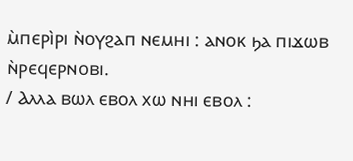ⲙ̀ⲡⲉⲣⲓ̀ⲣⲓ ⲛ̀ⲟⲩϩⲁⲡ ⲛⲉⲙⲏⲓ : ⲁⲛⲟⲕ ϧⲁ ⲡⲓϫⲱⲃ ⲛ̀ⲣⲉϥⲉⲣⲛⲟⲃⲓ.
/ Ⲁⲗⲗⲁ ⲃⲱⲗ ⲉⲃⲟⲗ ⲭⲱ ⲛⲏⲓ ⲉⲃⲟⲗ :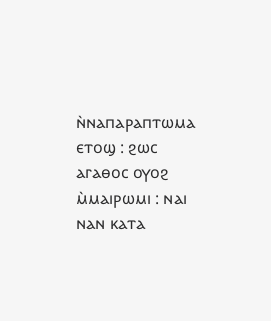ⲛ̀ⲛⲁⲡⲁⲣⲁⲡⲧⲱⲙⲁ ⲉⲧⲟϣ : ϩⲱⲥ ⲁⲅⲁⲑⲟⲥ ⲟⲩⲟϩ ⲙ̀ⲙⲁⲓⲣⲱⲙⲓ : ⲛⲁⲓ ⲛⲁⲛ ⲕⲁⲧⲁ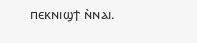ⲡⲉⲕⲛⲓϣϯ ⲛ̀ⲛⲁⲓ.